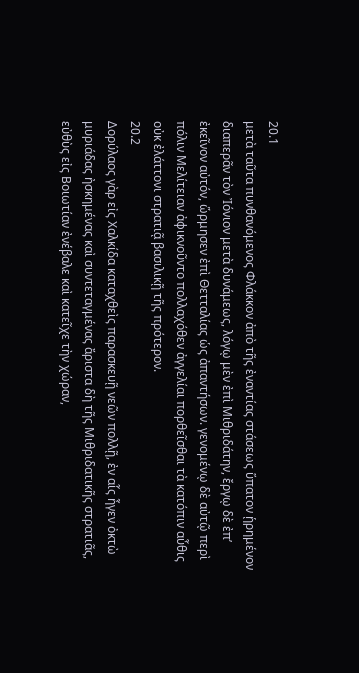20.1
μετὰ ταῦτα πυνθανόμενος Φλάκκον ἀπὸ τῆς ἐναντίας στάσεως ὕπατον ᾑρημένον διαπερᾶν τὸν Ἰόνιον μετὰ δυνάμεως, λόγῳ μὲν ἐπὶ Μιθριδάτην, ἔργῳ δὲ ἐπʼ ἐκεῖνον αὐτόν, ὥρμησεν ἐπὶ Θετταλίας ὡς ἀπαντήσων. γενομένῳ δὲ αὐτῷ περὶ πόλιν Μελίτειαν ἀφικνοῦντο πολλαχόθεν ἀγγελίαι πορθεῖσθαι τὰ κατόπιν αὖθις οὐκ ἐλάττονι στρατιᾷ βασιλικῇ τῆς πρότερον.
20.2
Δορύλαος γὰρ εἰς Χαλκίδα καταχθεὶς παρασκευῇ νεῶν πολλῇ, ἐν αἷς ἦγεν ὀκτὼ μυριάδας ἠσκημένας καὶ συντεταγμένας ἄριστα δὴ τῆς Μιθριδατικῆς στρατιᾶς, εὐθὺς εἰς Βοιωτίαν ἐνέβαλε καὶ κατεῖχε τὴν χώραν,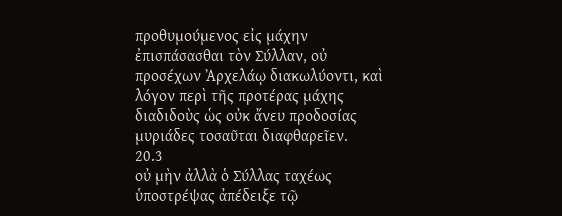προθυμούμενος εἰς μάχην ἐπισπάσασθαι τὸν Σύλλαν, οὐ προσέχων Ἀρχελάῳ διακωλύοντι, καὶ λόγον περὶ τῆς προτέρας μάχης διαδιδοὺς ὡς οὐκ ἄνευ προδοσίας μυριάδες τοσαῦται διαφθαρεῖεν.
20.3
οὐ μὴν ἀλλὰ ὁ Σύλλας ταχέως ὑποστρέψας ἀπέδειξε τῷ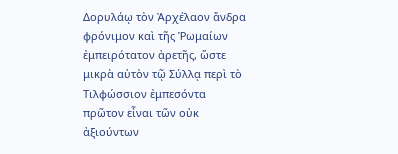Δορυλάῳ τὸν Ἀρχέλαον ἄνδρα φρόνιμον καὶ τῆς Ῥωμαίων ἐμπειρότατον ἀρετῆς, ὥστε μικρὰ αὐτὸν τῷ Σύλλᾳ περὶ τὸ Τιλφώσσιον ἐμπεσόντα πρῶτον εἶναι τῶν οὐκ ἀξιούντων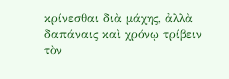κρίνεσθαι διὰ μάχης, ἀλλὰ δαπάναις καὶ χρόνῳ τρίβειν τὸν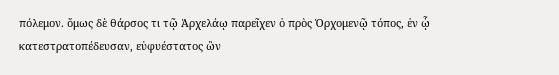πόλεμον. ὅμως δὲ θάρσος τι τῷ Ἀρχελάῳ παρεῖχεν ὁ πρὸς Ὀρχομενῷ τόπος, ἐν ᾧ κατεστρατοπέδευσαν, εὐφυέστατος ὢν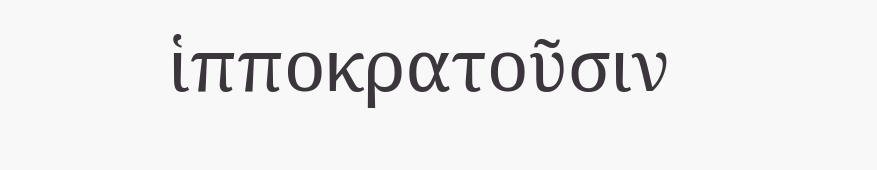ἱπποκρατοῦσιν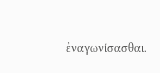ἐναγωνίσασθαι.